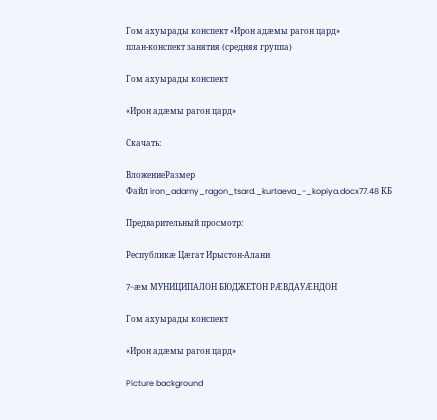Гом ахуырады конспект «Ирон адæмы рагон цард»
план-конспект занятия (средняя группа)

Гом ахуырады конспект

«Ирон адæмы рагон цард»

Скачать:

ВложениеРазмер
Файл iron_adamy_ragon_tsard._kurtaeva_-_kopiya.docx77.48 КБ

Предварительный просмотр:

Республикæ Цæгат Ирыстон-Алани

7-æм МУНИЦИПАЛОН БЮДЖЕТОН РÆВДАУÆНДОН

Гом ахуырады конспект

«Ирон адæмы рагон цард»

Picture background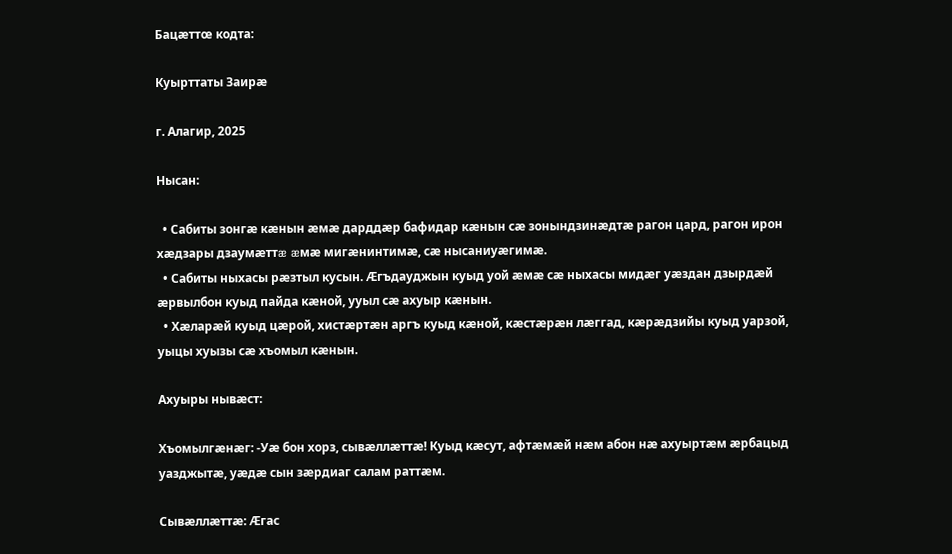Бацæттœ кодта:

Куырттаты Заирæ

г. Алагир, 2025

Нысан:

  • Сабиты зонгæ кæнын æмæ дарддæр бафидар кæнын сæ зонындзинæдтæ рагон цард, рагон ирон хæдзары дзаумæттæ æмæ мигæнинтимæ, сæ нысаниуæгимæ.
  • Сабиты ныхасы рæзтыл кусын. Æгъдауджын куыд уой æмæ сæ ныхасы мидæг уæздан дзырдæй æрвылбон куыд пайда кæной, ууыл сæ ахуыр кæнын.
  • Хæларæй куыд цæрой, хистæртæн аргъ куыд кæной, кæстæрæн лæггад, кæрæдзийы куыд уарзой, уыцы хуызы сæ хъомыл кæнын.

Ахуыры нывæст:

Хъомылгæнæг: -Уæ бон хорз, сывæллæттæ! Куыд кæсут, афтæмæй нæм абон нæ ахуыртæм æрбацыд уазджытæ, уæдæ сын зæрдиаг салам раттæм.

Сывæллæттæ: Æгас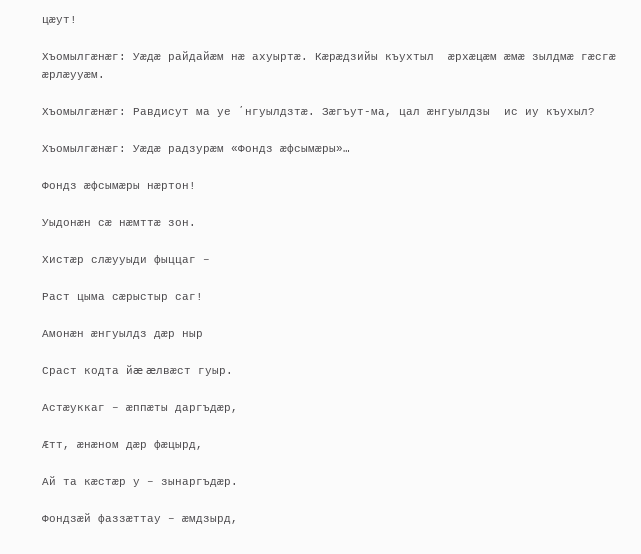цæут!

Хъомылгæнæг: Уæдæ райдайæм нæ ахуыртæ. Кæрæдзийы къухтыл  æрхæцæм æмæ зылдмæ гæсгæ æрлæууæм.

Хъомылгæнæг: Равдисут ма уе ΄нгуылдзтæ. Зæгъут-ма, цал æнгуылдзы  ис иу къухыл?

Хъомылгæнæг: Уæдæ радзурæм «Фондз æфсымæры»…

Фондз æфсымæры нæртон!

Уыдонæн сæ нæмттæ зон.

Хистæр слæууыди фыццаг –

Раст цыма сæрыстыр саг!

Амонæн æнгуылдз дæр ныр

Сраст кодта йæ æлвæст гуыр.

Астæуккаг – æппæты даргъдæр,

Æтт, æнæном дæр фæцырд,

Ай та кæстæр у – зынаргъдæр.

Фондзæй фаззæттау – æмдзырд,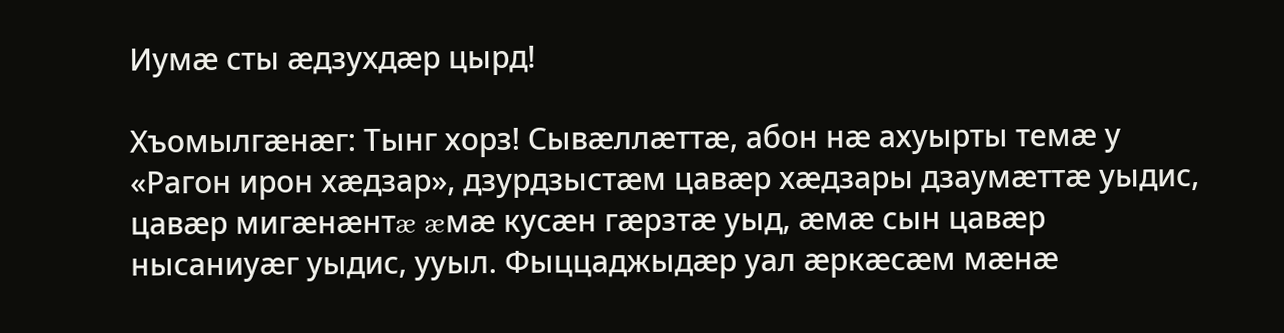Иумæ сты æдзухдæр цырд!

Хъомылгæнæг: Тынг хорз! Сывæллæттæ, абон нæ ахуырты темæ у «Рагон ирон хæдзар», дзурдзыстæм цавæр хæдзары дзаумæттæ уыдис, цавæр мигæнæнтæ æмæ кусæн гæрзтæ уыд, æмæ сын цавæр нысаниуæг уыдис, ууыл. Фыццаджыдæр уал æркæсæм мæнæ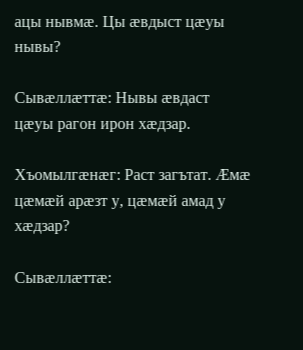ацы нывмæ. Цы æвдыст цæуы нывы?

Сывæллæттæ: Нывы æвдаст цæуы рагон ирон хæдзар.

Хъомылгæнæг: Раст загътат. Æмæ цæмæй арæзт у, цæмæй амад у хæдзар?

Сывæллæттæ: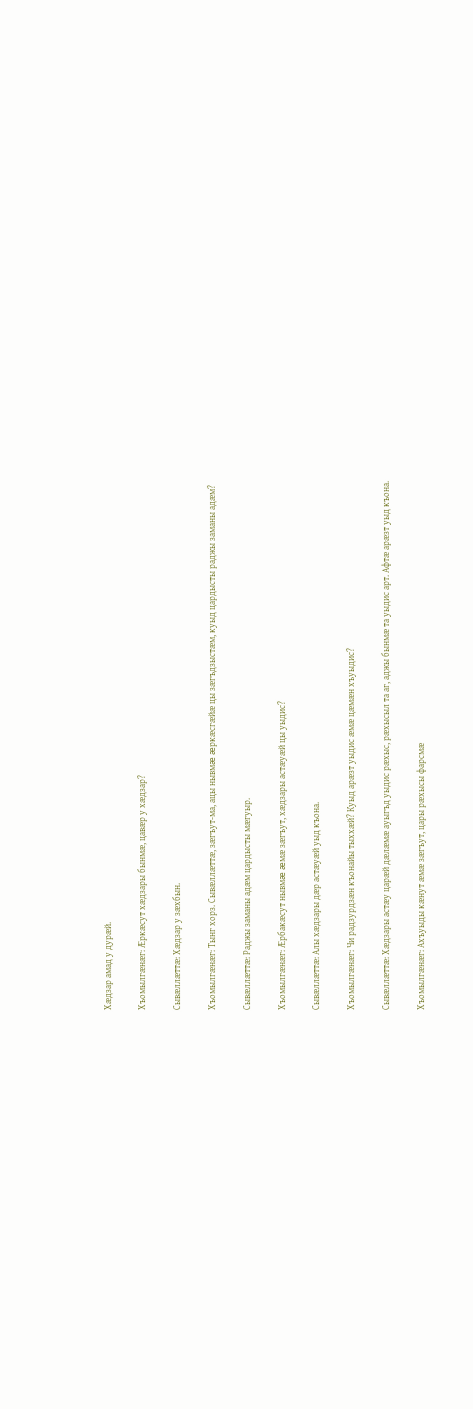Хæдзар амад у дурæй.

Хъомылгæнæг: Æркæсут хæдзары бынмæ, цавæр у хæдзар?

Сывæллæттæ: Хæдзар у зæхбын.

Хъомылгæнæг: Тынг хорз. Сывæллæттæ, зæгъут-ма, ацы нывмæ æркæсгæйæ цы зæгъдзыстæм, куыд цардысты раджы заманы адæм?

Сывæллæттæ: Раджы заманы адæм цардысты мæгуыр.

Хъомылгæнæг: Æрбакæсут нывмæ æмæ зæгъут, хæдзары астæуæй цы уыдис?

Сывæллæттæ: Алы хæдзары дæр астæуæй уыд къона.

Хъомылгæнæг: Чи радзурдзæн къонайы тыххæй? Куыд арæзт уыдис æмæ цæмæн хъуыдис?

Сывæллæттæ: Хæдзары астæу царæй дæлæмæ ауыгъд уыдис рæхыс, рæхысыл та аг, аджы бынмæ та уыдис арт. Афтæ арæзт уыд къона.

Хъомылгæнæг: Ахъуыды кæнут æмæ зæгъут, цары рæхысы фарсмæ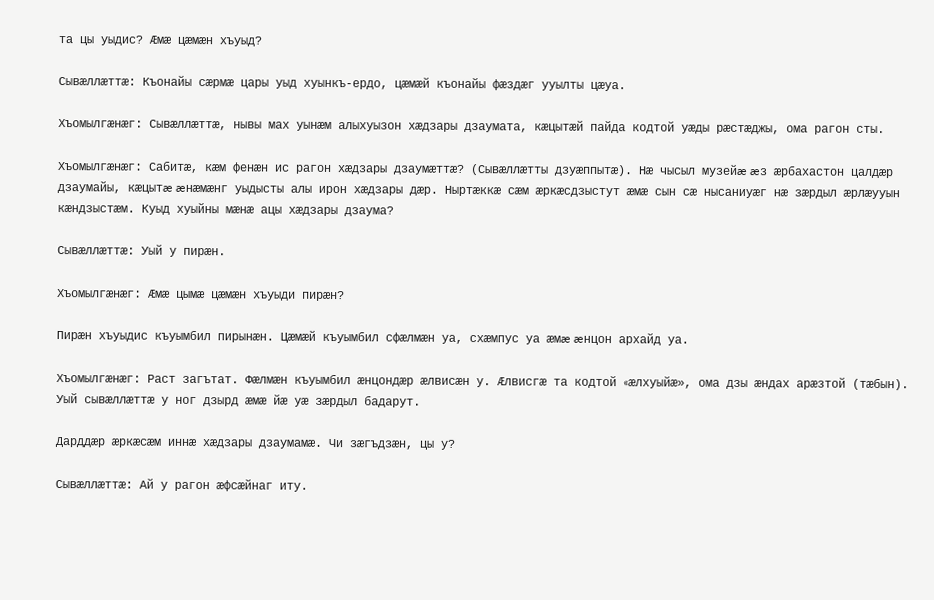та цы уыдис? Æмæ цæмæн хъуыд?

Сывæллæттæ: Къонайы сæрмæ цары уыд хуынкъ-ердо, цæмæй къонайы фæздæг ууылты цæуа.

Хъомылгæнæг: Сывæллæттæ, нывы мах уынæм алыхуызон хæдзары дзаумата, кæцытæй пайда кодтой уæды рæстæджы, ома рагон сты.

Хъомылгæнæг: Сабитæ, кæм фенæн ис рагон хæдзары дзаумæттæ? (Сывæллæтты дзуæппытæ). Нæ чысыл музейæ æз æрбахастон цалдæр дзаумайы, кæцытæ æнæмæнг уыдысты алы ирон хæдзары дæр. Ныртæккæ сæм æркæсдзыстут æмæ сын сæ нысаниуæг нæ зæрдыл æрлæууын кæндзыстæм. Куыд хуыйны мæнæ ацы хæдзары дзаума?

Сывæллæттæ: Уый у пирæн.

Хъомылгæнæг: Æмæ цымæ цæмæн хъуыди пирæн?

Пирæн хъуыдис къуымбил пирынæн. Цæмæй къуымбил сфæлмæн уа, схæмпус уа æмæ æнцон архайд уа.

Хъомылгæнæг: Раст загътат. Фæлмæн къуымбил æнцондæр æлвисæн у. Æлвисгæ та кодтой «æлхуыйæ», ома дзы æндах арæзтой (тæбын). Уый сывæллæттæ у ног дзырд æмæ йæ уæ зæрдыл бадарут.

Дарддæр æркæсæм иннæ хæдзары дзаумамæ. Чи зæгъдзæн, цы у?

Сывæллæттæ: Ай у рагон æфсæйнаг иту.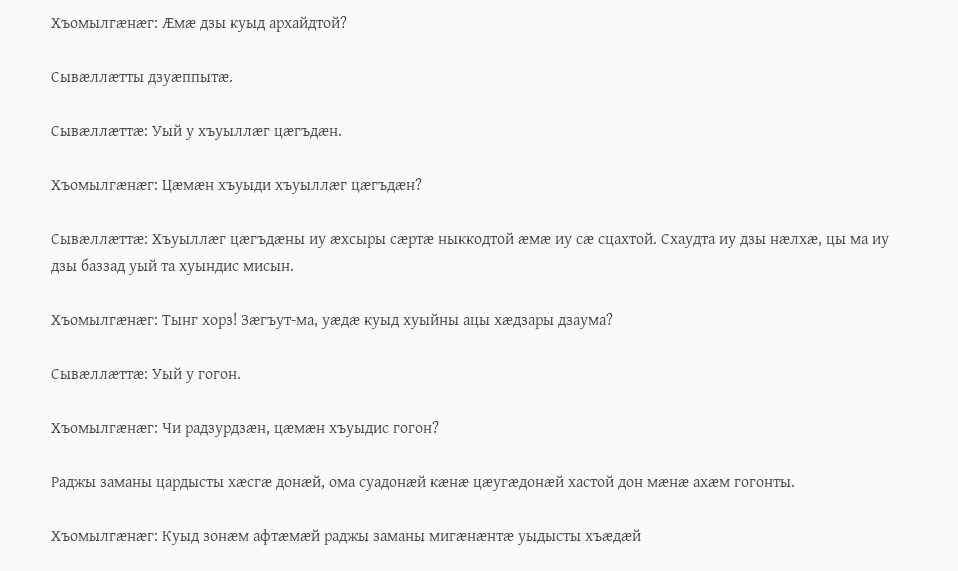Хъомылгæнæг: Æмæ дзы куыд архайдтой?

Сывæллæтты дзуæппытæ.

Сывæллæттæ: Уый у хъуыллæг цæгъдæн.

Хъомылгæнæг: Цæмæн хъуыди хъуыллæг цæгъдæн?

Сывæллæттæ: Хъуыллæг цæгъдæны иу æхсыры сæртæ ныккодтой æмæ иу сæ сцахтой. Схаудта иу дзы нæлхæ, цы ма иу дзы баззад уый та хуындис мисын.

Хъомылгæнæг: Тынг хорз! Зæгъут-ма, уæдæ куыд хуыйны ацы хæдзары дзаума?

Сывæллæттæ: Уый у гогон.

Хъомылгæнæг: Чи радзурдзæн, цæмæн хъуыдис гогон?

Раджы заманы цардысты хæсгæ донæй, ома суадонæй кæнæ цæугæдонæй хастой дон мæнæ ахæм гогонты.

Хъомылгæнæг: Куыд зонæм афтæмæй раджы заманы мигæнæнтæ уыдысты хъæдæй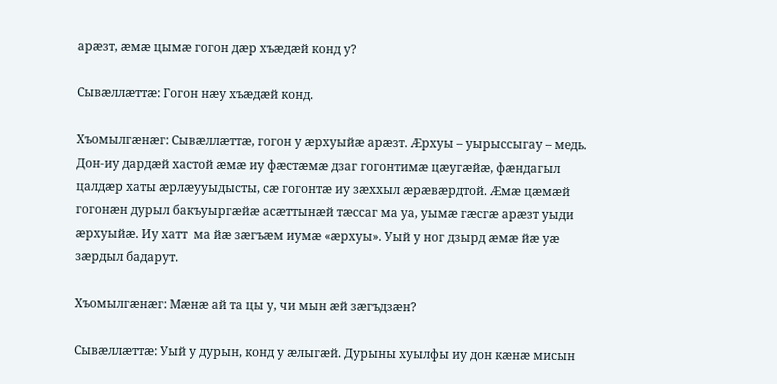арæзт, æмæ цымæ гогон дæр хъæдæй конд у?

Сывæллæттæ: Гогон нæу хъæдæй конд.

Хъомылгæнæг: Сывæллæттæ, гогон у æрхуыйæ арæзт. Æрхуы – уырыссыгау – медь. Дон-иу дардæй хастой æмæ иу фæстæмæ дзаг гогонтимæ цæугæйæ, фæндагыл цалдæр хаты æрлæууыдысты, сæ гогонтæ иу зæххыл æрæвæрдтой. Æмæ цæмæй гогонæн дурыл бакъуыргæйæ асæттынæй тæссаг ма уа, уымæ гæсгæ арæзт уыди æрхуыйæ. Иу хатт  ма йæ зæгъæм иумæ «æрхуы». Уый у ног дзырд æмæ йæ уæ зæрдыл бадарут.

Хъомылгæнæг: Мæнæ ай та цы у, чи мын æй зæгъдзæн?

Сывæллæттæ: Уый у дурын, конд у æлыгæй. Дурыны хуылфы иу дон кæнæ мисын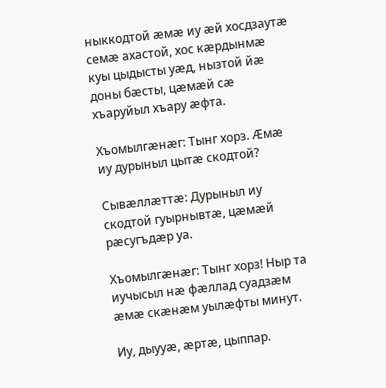ныккодтой æмæ иу æй хосдзаутæ семæ ахастой, хос кæрдынмæ куы цыдысты уæд, нызтой йæ доны бæсты, цæмæй сæ хъаруйыл хъару æфта.

Хъомылгæнæг: Тынг хорз. Æмæ иу дурыныл цытæ скодтой?

Сывæллæттæ: Дурыныл иу скодтой гуырнывтæ, цæмæй рæсугъдæр уа.

Хъомылгæнæг: Тынг хорз! Ныр та иучысыл нæ фæллад суадзæм æмæ скæнæм уылæфты минут.

Иу, дыууæ, æртæ, цыппар.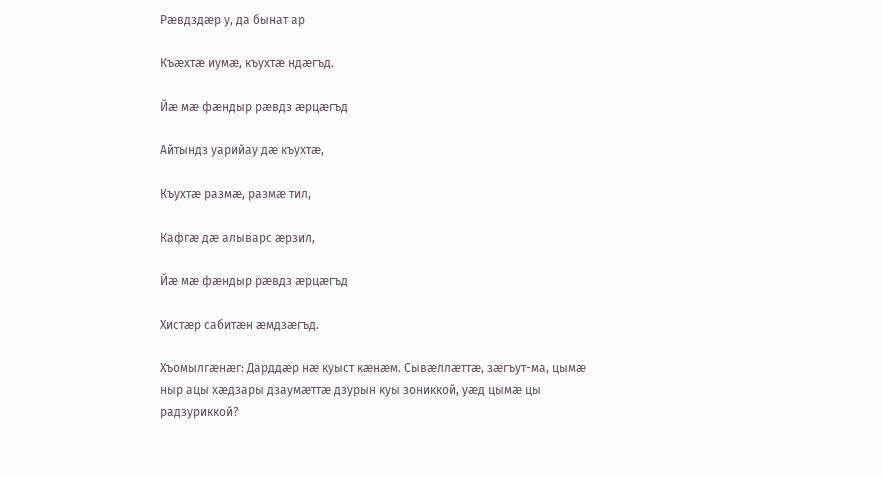Рæвдздæр у, да бынат ар

Къæхтæ иумæ, къухтæ ндæгъд.

Йæ мæ фæндыр рæвдз æрцæгъд

Айтындз уарийау дæ къухтæ,

Къухтæ размæ, размæ тил,

Кафгæ дæ алыварс æрзил,

Йæ мæ фæндыр рæвдз æрцæгъд

Хистæр сабитæн æмдзæгъд.

Хъомылгæнæг: Дарддæр нæ куыст кæнæм. Сывæллæттæ, зæгъут-ма, цымæ ныр ацы хæдзары дзаумæттæ дзурын куы зониккой, уæд цымæ цы радзуриккой?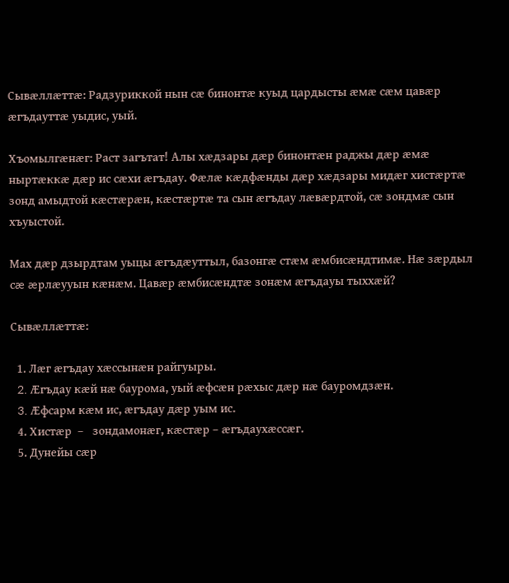Сывæллæттæ: Радзуриккой нын сæ бинонтæ куыд цардысты æмæ сæм цавæр æгъдауттæ уыдис, уый.

Хъомылгæнæг: Раст загътат! Алы хæдзары дæр бинонтæн раджы дæр æмæ ныртæккæ дæр ис сæхи æгъдау. Фæлæ кæдфæнды дæр хæдзары мидæг хистæртæ зонд амыдтой кæстæрæн, кæстæртæ та сын æгъдау лæвæрдтой, сæ зондмæ сын хъуыстой.

Мах дæр дзырдтам уыцы æгъдæуттыл, базонгæ стæм æмбисæндтимæ. Нæ зæрдыл сæ æрлæууын кæнæм. Цавæр æмбисæндтæ зонæм æгъдауы тыххæй?

Сывæллæттæ:

  1. Лæг æгъдау хæссынæн райгуыры.
  2. Æгъдау кæй нæ баурома, уый æфсæн рæхыс дæр нæ бауромдзæн.
  3. Æфсарм кæм ис, æгъдау дæр уым ис.
  4. Хистæр  –   зондамонæг, кæстæр – æгъдаухæссæг.
  5. Дунейы сæр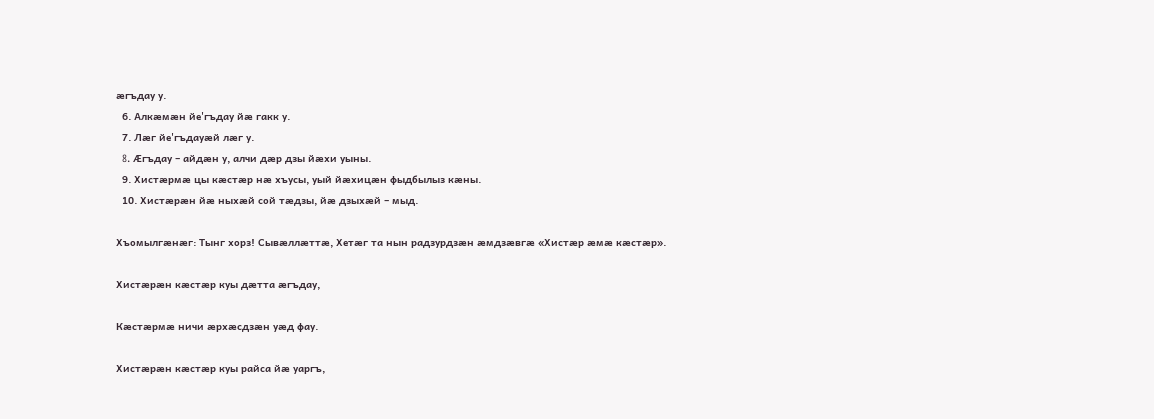æгъдау у.
  6. Алкæмæн йе'гъдау йæ гакк у.
  7. Лæг йе'гъдауæй лæг у.
  8. Æгъдау – айдæн у, алчи дæр дзы йæхи уыны.
  9. Хистæрмæ цы кæстæр нæ хъусы, уый йæхицæн фыдбылыз кæны.
  10. Хистæрæн йæ ныхæй сой тæдзы, йæ дзыхæй – мыд.

Хъомылгæнæг: Тынг хорз! Сывæллæттæ, Хетæг та нын радзурдзæн æмдзæвгæ «Хистæр æмæ кæстæр».

Хистæрæн кæстæр куы дæтта æгъдау,

Кæстæрмæ ничи æрхæсдзæн уæд фау.

Хистæрæн кæстæр куы райса йæ уаргъ,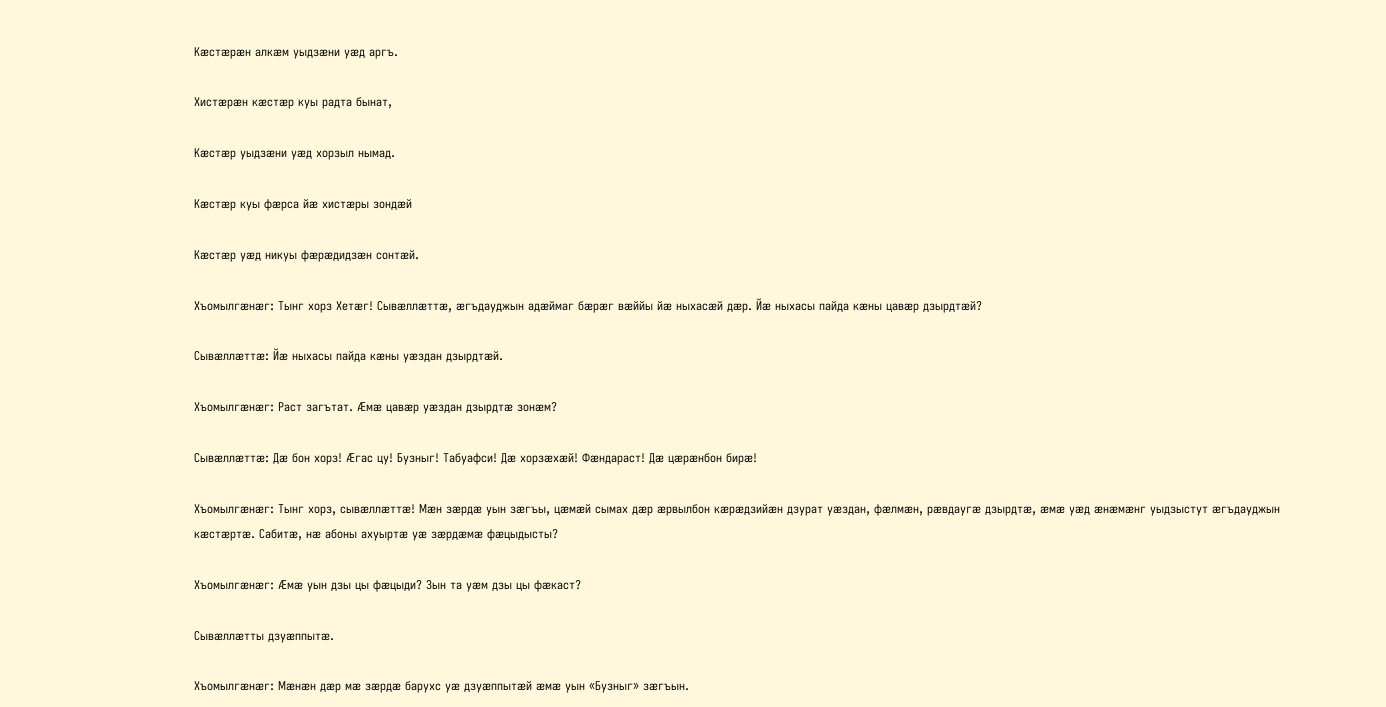Кæстæрæн алкæм уыдзæни уæд аргъ.

Хистæрæн кæстæр куы радта бынат,

Кæстæр уыдзæни уæд хорзыл нымад.

Кæстæр куы фæрса йæ хистæры зондæй

Кæстæр уæд никуы фæрæдидзæн сонтæй.

Хъомылгæнæг: Тынг хорз Хетæг! Сывæллæттæ, æгъдауджын адæймаг бæрæг вæййы йæ ныхасæй дæр. Йæ ныхасы пайда кæны цавæр дзырдтæй?

Сывæллæттæ: Йæ ныхасы пайда кæны уæздан дзырдтæй.

Хъомылгæнæг: Раст загътат. Æмæ цавæр уæздан дзырдтæ зонæм?

Сывæллæттæ: Дæ бон хорз! Æгас цу! Бузныг! Табуафси! Дæ хорзæхæй! Фæндараст! Дæ цæрæнбон бирæ!

Хъомылгæнæг: Тынг хорз, сывæллæттæ! Мæн зæрдæ уын зæгъы, цæмæй сымах дæр æрвылбон кæрæдзийæн дзурат уæздан, фæлмæн, рæвдаугæ дзырдтæ, æмæ уæд æнæмæнг уыдзыстут æгъдауджын кæстæртæ. Сабитæ, нæ абоны ахуыртæ уæ зæрдæмæ фæцыдысты?

Хъомылгæнæг: Æмæ уын дзы цы фæцыди? Зын та уæм дзы цы фæкаст?

Сывæллæтты дзуæппытæ.

Хъомылгæнæг: Мæнæн дæр мæ зæрдæ барухс уæ дзуæппытæй æмæ уын «Бузныг» зæгъын.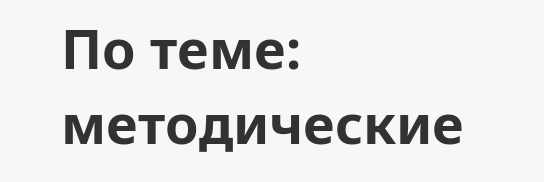По теме: методические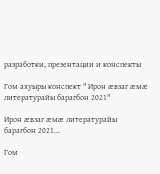разработки, презентации и конспекты

Гом ахуыры конспект " Ирон æвзаг æмæ литературайы барагбон 2021"

Ирон æвзаг æмæ литературайы барагбон 2021...

Гом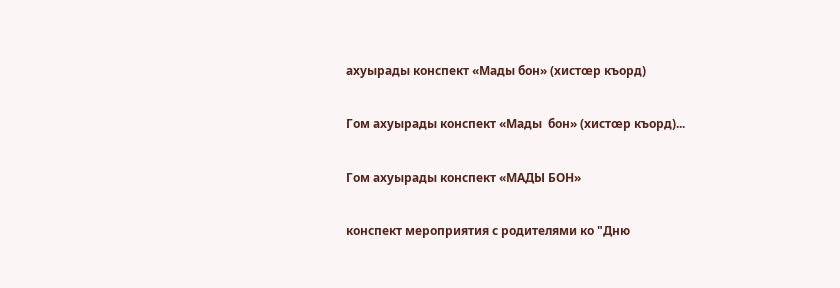ахуырады конспект «Мады бон» (хистœр къорд)

Гом ахуырады конспект «Мады  бон» (хистœр къорд)...

Гом ахуырады конспект «МАДЫ БОН»

конспект мероприятия с родителями ко "Дню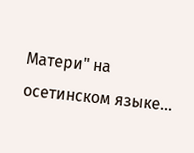Матери" на осетинском языке...